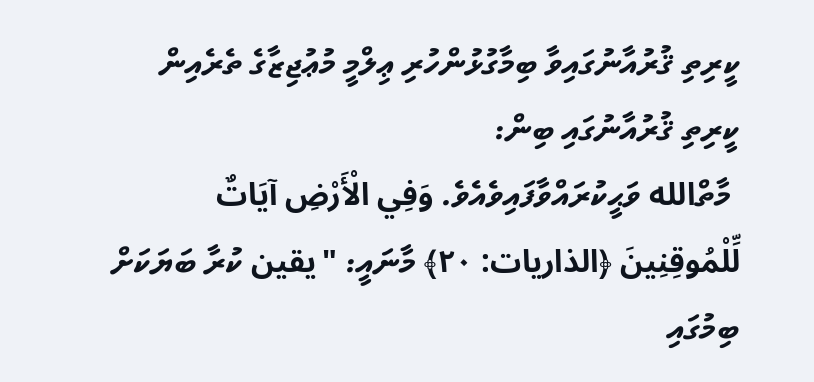ކީރިތި ޤުރުއާނުގައިވާ ބިމާގުޅުންހުރި ޢިލްމީ މުޢުޖިޒާގެ ތެރެއިން
ކީރިތި ޤުރުއާނުގައި ބިން:
 މާތްالله ވަޙީކުރައްވާފައިވެއެވެ. وَفِي الْأَرْضِ آيَاتٌ لِّلْمُوقِنِينَ ﴿الذاريات: ٢٠﴾ މާނައީ: "يقين ކުރާ ބަޔަކަށް ބިމުގައި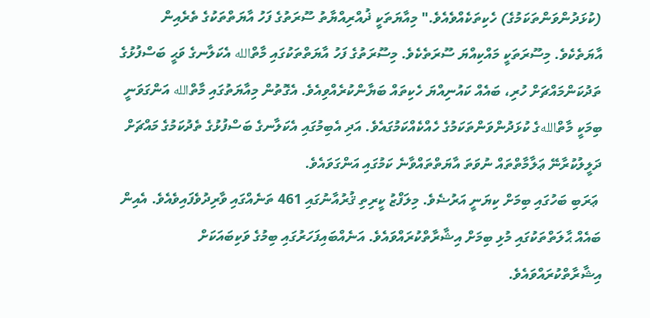(ކުޅަދުންވަންތަކަމުގެ) ހެކިތަކެއްވެއެވެ." މިއާޔަތަކީ ޛުއްރިއްޔާތު ސޫރަތުގެ ފަހު އާޔަތްތަކުގެ ތެރެއިން އާޔަތެކެވެ. މިސޫރަތަކީ މައްކިއްޔަ ސޫރަތެކެވެ. މިސޫރަތުގެ ފަހު އާޔަތްތަކުގައި މާތްالله އެކަލާނގެ ވަޙީ ބަސްފުޅުގެ ތަދުކަންމައްޗަށް ހުރި، ބައެއް ކައުނިއްޔަ ހެކިތައް ބަޔާންކުރެއްވިއެވެ. އެގޮތުން މިއާޔަތުގައި މާތްالله އަންގަވަނީ ބިމަކީ މާތްاللهގެ ކުޅަދުންވަންތަކަމުގެ ހެއްކެއްކަމުގައެވެ. އަދި އެބިމުގައި އެކަލާނގެ ބަސްފުޅުގެ ތެދުކަމުގެ މައްޗަށް ދަލީލުކުރާނޭ ޢަލާމާތްތައް ނުވަތަ އާޔަތްތައްވާނެ ކަމުގައި އަންގަވައެވެ.
 ޢަރަބި ބަހުގައި ބިމަށް ކިޔަނީ އަރުޟެވެ. މިލަފްޒު ކީރިތި ޤުރުއާނުގައި 461 ތަނެއްގައި ވާރިދުވެފައިވެއެވެ. އެއިން ބައެއް ޙާލަތްތަކުގައި މުޅި ބިމަށް އިޝާރާތްކުރައްވައެވެ. އަނެއްބައިފަހަރުގައި ބިމުގެ ވަކިބައަކަށް އިޝާރާތްކުރައްވައެވެ.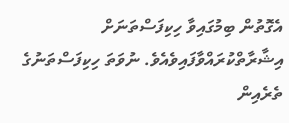އެގޮތުން ބިމުގައިވާ ހިކިފަސްތަނަށް އިޝާރާތްކުރައްވާފައިވެއެވެ. ނުވަތަ ހިކިފަސްތަނުގެ ތެރެއިން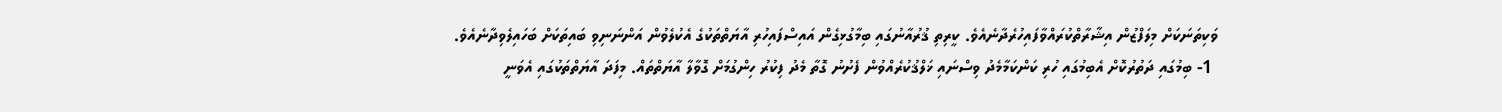ވަކިތަނަކަށް މިލަފްޒުން އިޝާރާތްކުރައްވާފައިހުރެދާނެއެވެ. ކީރިތި ޤުރުއާނުގައި ބިމާގުޅިގެން އައިސްފައިހުރި އާޔަތްތަކުގެ އެކުލެވުން އަންނަނިވި ބައިތަކަށް ބަހައިލެވިދާނެއެވެ.
 1- ބިމުގައި ދަތުރުކޮށް އެބިމުގައި ހުރި ކަންކަމާމެދު ވިސްނައި ޚަލްޤުކުރެއްވުން ފެށުނު ގޮތާ މެދު ފިކުރު ހިންގުމަށް ގޮވާލާ އާޔަތްތައް. މިފަދަ އާޔަތްތަކުގައި އެވަނީ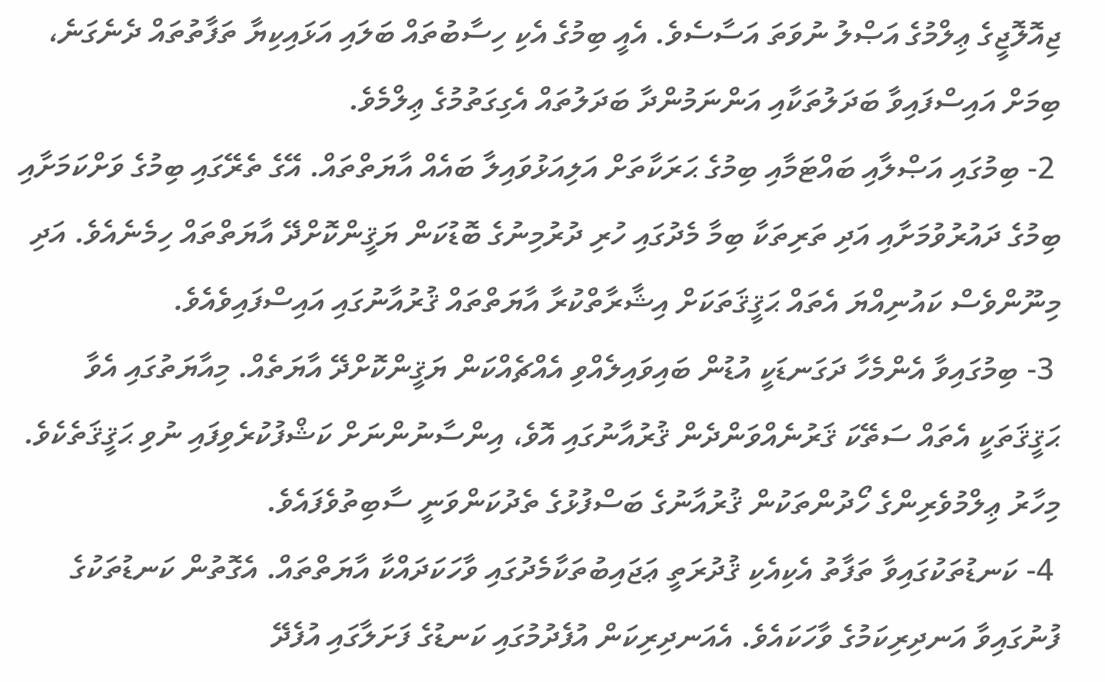ޖިއޮލޮޖީގެ ޢިލްމުގެ އަޞްލު ނުވަތަ އަސާސެވެ. އެއީ ބިމުގެ އެކި ހިސާބުތައް ބަލައި އަޅައިކިޔާ ތަފާތުތައް ދެނެގަނެ، ބިމަށް އައިސްފައިވާ ބަދަލުތަކާއި އަންނަމުންދާ ބަދަލުތައް އެގިގަތުމުގެ ޢިލްމެވެ.
 2- ބިމުގައި އަޞްލާއި ބައްޓަމާއި ބިމުގެ ޙަރަކާތަށް އަލިއަޅުވައިލާ ބައެއް އާޔަތްތައް. އޭގެ ތެރޭގައި ބިމުގެ ވަށްކަމަށާއި ބިމުގެ ދައުރުވުމަށާއި އަދި ތަރިތަކާ ބިމާ މެދުގައި ހުރި ދުރުމިނުގެ ބޮޑުކަން ޔަޤީންކޮށްދޭ އާޔަތްތައް ހިމެނެއެވެ. އަދި މިނޫންވެސް ކައުނިއްޔަ އެތައް ޙަޤީޤަތަކަށް އިޝާރާތްކުރާ އާޔަތްތައް ޤުރުއާނުގައި އައިސްފައިވެއެވެ.
 3- ބިމުގައިވާ އެންމެހާ ދަގަނޑަކީ އުޑުން ބައިވައިލެއްވި އެއްޗެއްކަން ޔަޤީންކޮށްދޭ އާޔަތެއް. މިއާޔަތުގައި އެވާ ޙަޤީޤަތަކީ އެތައް ސަތޭކަ ޤަރުނެއްވަންދެން ޤުރުއާނުގައި އޮވެ، އިންސާނުންނަށް ކަޝްފުކުރެވިފައި ނުވި ޙަޤީޤަތެކެވެ. މިހާރު ޢިލްމުވެރިންގެ ހޯދުންތަކުން ޤުރުއާނުގެ ބަސްފުޅުގެ ތެދުކަންވަނީ ސާބިތުވެފައެވެ.
 4- ކަނޑުތަކުގައިވާ ތަފާތު އެކިއެކި ޤުދުރަތީ ޢަޖައިބުތަކާމެދުގައި ވާހަކަދައްކާ އާޔަތްތައް. އެގޮތުން ކަނޑުތަކުގެ ފުނުގައިވާ އަނދިރިކަމުގެ ވާހަކައެވެ. އެއަނދިރިކަން އުފެދުމުގައި ކަނޑުގެ ފަށަލާގައި އުފެދޭ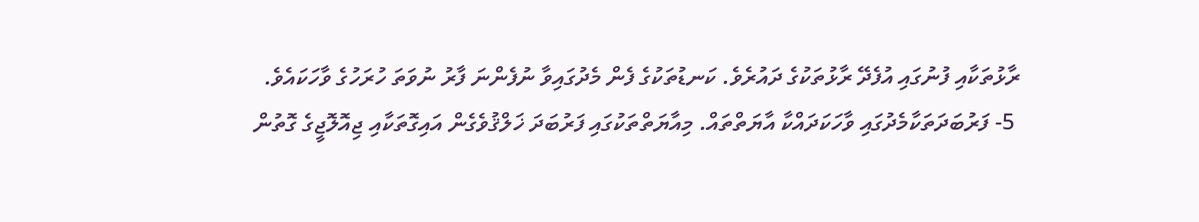ރާޅުތަކާއި ފުނުގައި އުފެދޭ ރާޅުތަކުގެ ދައުރެވެ. ކަނޑުތަކުގެ ފެން މެދުގައިވާ ނުފެންނަ ފާރު ނުވަތަ ހުރަހުގެ ވާހަކައެވެ.
 5- ފަރުބަދަތަކާމެދުގައި ވާހަކަދައްކާ އާޔަތްތައް. މިއާޔަތްތަކުގައި ފަރުބަދަ ޚަލްޤުވެގެން އައިގޮތަކާއި ޖިއޮލޮޖީގެ ގޮތުން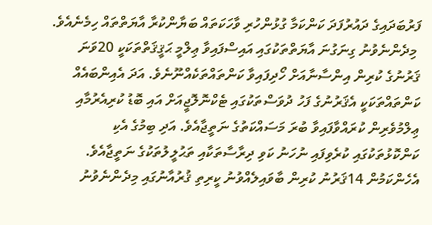ފަރުބަދައިގެ ދައުރުފަދަ ކަންކަމާ ގުޅުންހުރި ވާހަކަތައް ބަޔާންކުރާ އާޔަތްތައް ހިމެނެއެވެ.
 މިދެންނެވުނު ގިނަގުނަ އާޔަތްތަކުގައި އައިސްފައިވާ ޢިލްމީ ޙަޤީޤަތްތަކަކީ 20ވަނަ ޤަރުނުގެ ކުރިން އިންސާނާއަށް ހޯދިފައިވާ ކަންތައްތަކެއްނޫނެވެ. އަދަ އެއިންބައެއް ކަންތައްތަކަކީ އެޤަރުނުގެ ފަހު ދުވަސްތަކުގައި ޓެކްނޮލޮޖީއަށް އައި ބޮޑު ކުރިއެރުމާއި ޢިލްމުވެރިން ކުރައްވާފައިވާ ބުރަ މަސައްކަތުގެ ނަތީޖާއެވެ. އަދި ބިމުގެ އެކި ކަންކޮޅުތަކުގައި ކުރެވިފައި ނުހަނު ކަވި ދިރާސާތަކާއި ތަޙުލީލުތަކުގެ ނަތީޖާއެވެ. އެހެންކަމުން 14ޤަރުނު ކުރިން ބާވައިލެއްވުނު ކީރިތި ޤުރުއާނުގައި މިދެންނެވުނު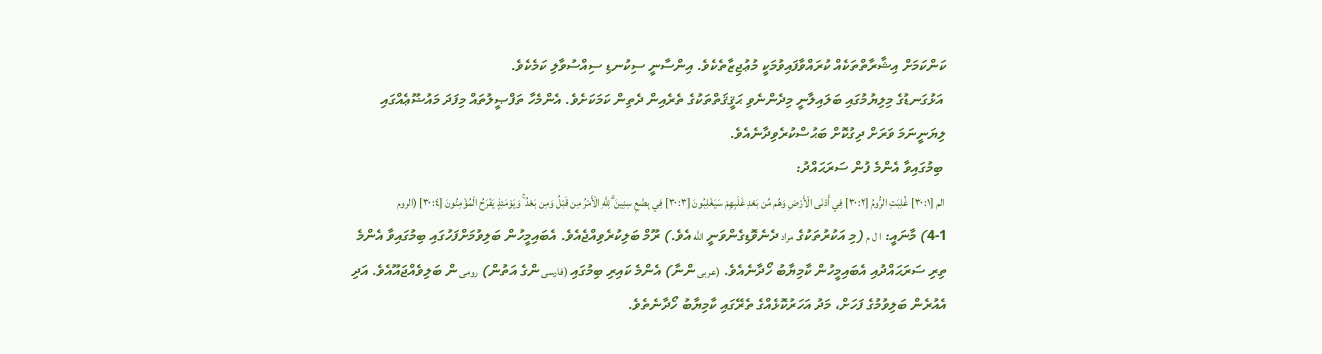ކަންކަމަށް އިޝާރާތްތަކެއް ކުރައްވާފައިވުމަކީ މުޢުޖިޒާތެކެވެ. އިންސާނީ ސިކުނޑި ސިއްސުވާލި ކަމެކެވެ.
 އަޅުގަނޑުގެ މިލިޔުމުގައި ބަލައިލާނީ މިދެންނެވި ޙަޤީޤަތްތަކުގެ ތެރެއިން ދެތިން ކަމަކަށެވެ. އެންމެހާ ތަފްޞީލުތައް މިފަދަ މައުޟޫޢެއްގައި ލިޔަނީނަމަ ވަރަށް ދިގުކޮށް ބަޙުސްކުރެވިދާނެއެވެ.
 ބިމުގައިވާ އެންމެ ފުން ސަރަޙައްދު:
 الم [٣٠:١] غُلِبَتِ الرُّومُ [٣٠:٢] فِي أَدْنَى الْأَرْضِ وَهُم مِّن بَعْدِ غَلَبِهِمْ سَيَغْلِبُونَ [٣٠:٣] فِي بِضْعِ سِنِينَ ۗ لِلَّهِ الْأَمْرُ مِن قَبْلُ وَمِن بَعْدُ ۚ وَيَوْمَئِذٍ يَفْرَحُ الْمُؤْمِنُونَ [٣٠:٤] (الروم 1-4) މާނައީ: ا ل م (މި އަކުރުތަކުގެ مراد ދެނެވޮޑިގެންވަނީ اللَّه އެވެ.) ރޫމް ބަލިކުރެވިއްޖެއެވެ. އެބައިމީހުން ބަލިވުމަށްފަހުގައި ބިމުގައިވާ އެންމެ ތިރި ސަރަޙައްދުއި އެބައިމީހުން ކާމިޔާބު ހޯދާނެއެވެ. (عربى ންނާ) އެންމެ ކައިރި ބިމުގައި (فارسى ންގެ އަތުން) رومى ން ބަލިވެއްޖައޫއެވެ. އަދި އެއުރެން ބަލިވުމުގެ ފަހަށް، މަދު އަހަރުކޮޅެއްގެ ތެރޭގައި ކާމިޔާބު ހޯދާނެތެވެ.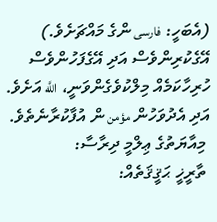(އެބަހީ: فارسى ންގެ މައްޗަށެވެ.) އޭގެކުރިންވެސް އަދި އޭގެފަހުންވެސް ހުރިހާކަމެއް މިލްކުވެގެންވަނީ، اللَّه އަށެވެ. އަދި އެދުވަހުން مؤمن ން އުފާކުރާނެތެވެ.
 މިއާޔަތުގެ ޢިލްމީ ދިރާސާ:
 ތާރީޚީ ޙަޤީޤަތެއް: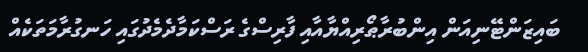ބައިޒަންޓޭނިއަން އިންބުރާޠޯރިއްޔާއާއި ފާރިސްގެ ރަސްކަމާދެމެދުގައި ހަނގުރާމަތަކެއް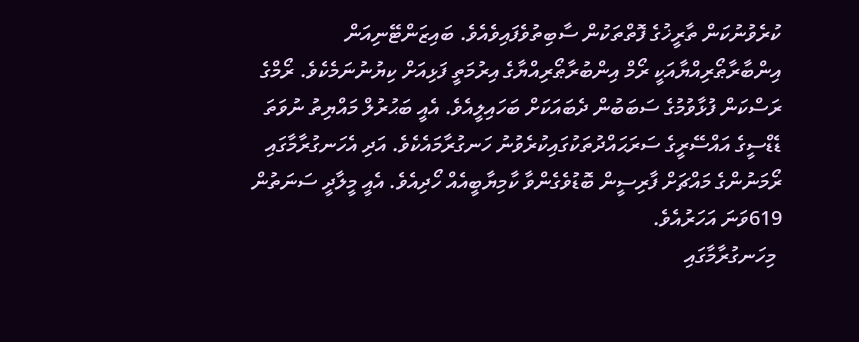ކުރެވުނުކަން ތާރީޚުގެ ފޮތްތަކުން ސާބިތުވެފައިވެއެވެ. ބައިޒަންޓޭނިއަން އިންބާރާޠޯރިއްޔާއަކީ ރޯމް އިންބުރާޠޯރިއްޔާގެ އިރުމަތީ ފަޅިއަށް ކިޔުނުނަމެކެވެ. ރޯމްގެ ރަސްކަން ފުޅާވުމުގެ ސަބަބުން ދެބައަކަށް ބަހައިލީއެވެ. އެއީ ބަޙުރުލް މައްޔިތު ނުވަތަ ޑެޑްސީގެ އައްސޭރީގެ ސަރަޙައްދުތަކުގައިކުރެވުނު ހަނގުރާމައެކެވެ. އަދި އެހަނގުރާމާގައި ރޯމަނުންގެ މައްޗަށް ފާރިސީން ބޮޑުވެގެންވާ ކާމިޔާބީއެއް ހޯދިއެވެ. އެއީ މީލާދީ ސަނަތުން 619ވަނަ އަހަރުއެވެ.
 މިހަނގުރާމާގައި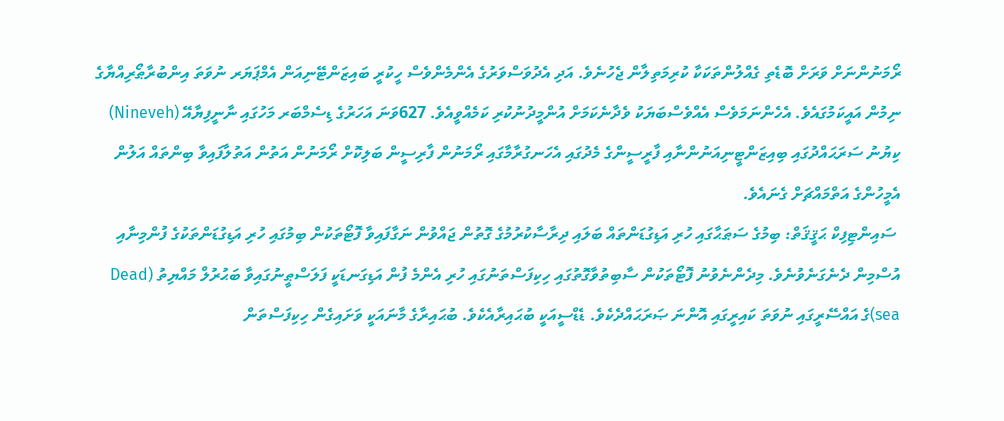ރޯމަނުންނަށް ވަރަށް ބޮޑެތި ގެއްލުންތަކަކާ ކުރިމަތިލާން ޖެހުނެވެ. އަދި އެދުވަސްވަރުގެ އެންމެންވެސް ހީކުރީ ބައިޒަންޓޭނިއަން އެމްޕަޔަރ ނުވަތަ އިންބުރާޠޯރިއްޔާގެ ނިމުން އައީކަމުގައެވެ. އެހެންނަމަވެސް އެއްވެސްބަޔަކު ވެދާނެކަމަށް އުންމީދުނުކުރި ކަމެއްވީއެވެ. 627ވަނަ އަހަރުގެ ޑިސެމްބަރ މަހުގައި ނާނީފިޔާއޭ (Nineveh) ކިޔުނު ސަރަޙައްދުގައި ބިއިޒަންޓީނިއަނުންނާއި ފާރީސީންގެ މެދުގައި އެހަނގުރާމާގައި ރޯމަނުން ފާރިސީން ބަލިކޮށް ރޯމަނުން އަތުން އަތުލާފައިވާ ބިންތައް އަލުން އެމީހުންގެ އަތްމައްޗަށް ގެނައެވެ.
 ސައިންޓިފިކް ޙަޤީޤަތް: ބިމުގެ ސަޠަޙާގައި ހުރި އަޑިގުޑަންތައް ބަލައި ދިރާސާކުރުމުގެ ގޮތުން ޖައްވުން ނަގާފައިވާ ފޮޓޯތަކުން ބިމުގައި ހުރި އަޑިގުޑަންތަކުގެ ފުންމިނާއި އުސްމިން ދެނެގަނެވުނެވެ. މިދެންނެވުނު ފޮޓޯތަކުން ސާބިތުވާގޮތުގައި ހިކިފަސްތަނުގައި ހުރި އެންމެ ފުން އަޑިގަނޑަކީ ފަލަސްޠީނުގައިވާ ބަޙުރުލް މައްޔިތު (Dead sea)ގެ އައްސޭރީގައި ނުވަތަ ކައިރީގައި އޮންނަ ޞަރަޙައްދެކެވެ. ޑެޑްސީއަކީ ބުޙައިރާއެކެވެ. ބުޙައިރާގެ މާނައަކީ ވަށައިގެން ހިކިފަސްތަން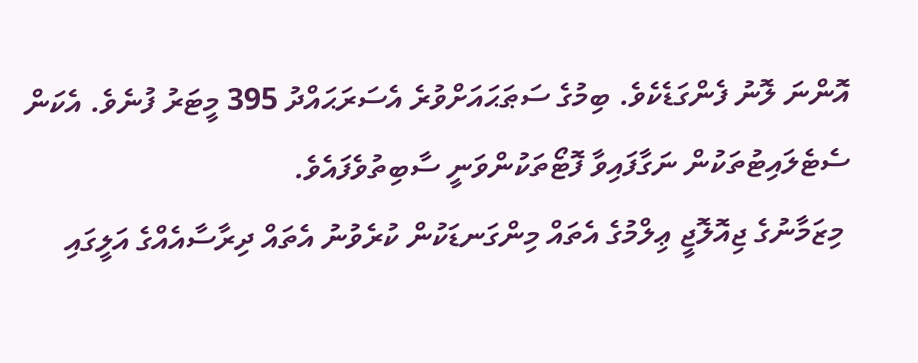އޮންނަ ލޮނު ފެންގަޑެކެވެ. ބިމުގެ ސަޠަޙައަށްވުރެ އެސަރަޙައްދު 395 މީޓަރު ފުނެވެ. އެކަން ސެޓެލައިޓުތަކުން ނަގާފައިވާ ފޮޓޯތަކުންވަނީ ސާބިތުވެފައެވެ.
 މިޒަމާނުގެ ޖިއޮލޮޖީ ޢިލްމުގެ އެތައް މިންގަނޑަކުން ކުރެވުނު އެތައް ދިރާސާއެއްގެ އަލީގައި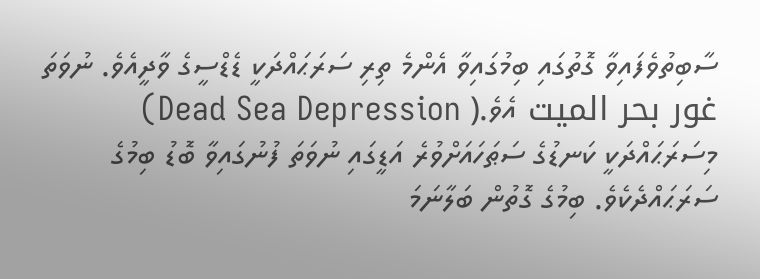ސާބިތުވެފައިވާ ގޮތުގައި ބިމުގައިވާ އެންމެ ތިރި ސަރަޙައްދަކީ ޑެޑްސީގެ ވާދީއެވެ. ނުވަތަ غور بحر الميت އެވެ.( Dead Sea Depression) މިސަރަޙައްދަކީ ކަނޑުގެ ސަޠަހައަށްވުރެ އަޑީގައި ނުވަތަ ފުނުގައިވާ ބޮޑު ބިމުގެ ސަރަޙައްދެކެވެ. ބިމުގެ ގޮތުން ބަލާނަމަ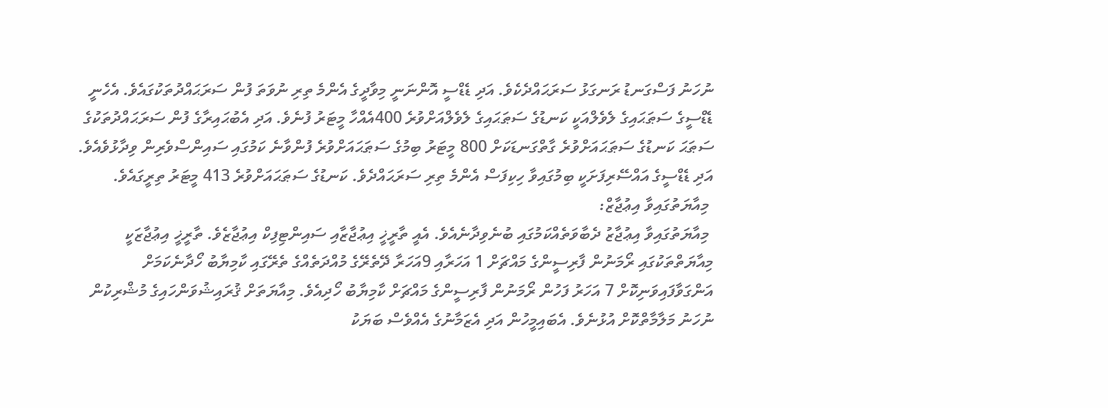ނުހަނު ފަސްގަނޑު ރަނގަޅު ސަރަޙައްދެކެވެ. އަދި ޑެޑްސީ އޮންނަނީ މިވާދީގެ އެންމެ ތިރި ނުވަތަ ފުން ސަރަޙައްދުތަކުގައެވެ. އެހެނީ ޑެޑްސީގެ ސަޠަޙައިގެ ލެވެލްއަކީ ކަނޑުގެ ސަޠަޙައިގެ ލެވެލްއަށްވުރެ 400އެއްހާ މީޓަރު ފުނެވެ. އަދި އެބުޙައިރާގެ ފުން ސަރަޙައްދުތަކުގެ ސަޠަޙަ ކަނޑުގެ ސަޠަޙައަށްވުރެ ގާތްގަނޑަކަށް 800 މީޓަރު ބިމުގެ ސަޠަޙައަށްވުރެ ފުންވާނެ ކަމުގައި ސައިންސްވެރިން ވިދާޅުވެއެވެ. އަދި ޑެޑްސީގެ އައްސޭރިފަށަކީ ބިމުގައިވާ ހިކިފަސް އެންމެ ތިރި ސަރަޙައްދެވެ. ކަނޑުގެ ސަޠަޙައަށްވުރެ 413 މީޓަރު ތިރީގައެވެ.
 މިއާޔަތުގައިވާ އިޢުޖާޒް:
 މިއާޔަތުގައިވާ އިޢުޖާޒު ދެބާވަތެއްކަމުގައި ބުނެވިދާނެއެވެ. އެއީ ތާރީޚީ އިޢުޖާޒާއި ސައިންޓިފިކް އިޢުޖާޒެވެ. ތާރީޚީ އިޢުޖާޒަކީ މިއާޔަތްތަކުގައި ރޯމަނުން ފާރިސީންގެ މައްޗަށް 1 އަހަރާއި 9އަހަރާ ދޭތެރޭގެ މުއްދަތެއްގެ ތެރޭގައި ކާމިޔާބު ހޯދާނެކަމަށް އަންގަވާފައިވަނިކޮށް 7 އަހަރު ފަހުން ރޯމަނުން ފާރިސީންގެ މައްޗަށް ކާމިޔާބު ހޯދިއެވެ. މިއާޔަތަށް ޤުރައިޝުވަންހައިގެ މުޝްރިކުން ނުހަނު މަލާމާތްކޮށް އުޅުނެވެ. އެބައިމީހުން އަދި އެޒަމާނުގެ އެއްވެސް ބަޔަކު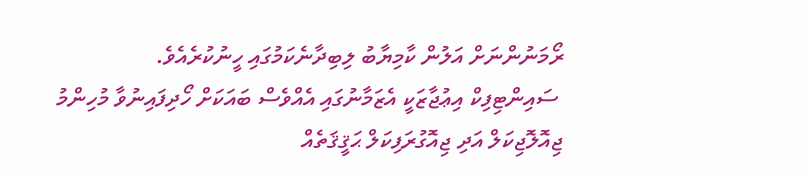ރޯމަނުންނަށް އަލުން ކާމިޔާބު ލިބިދާނެކަމުގައި ހީނުކުރެއެވެ.
 ސައިންޓިފިކް އިޢުޖާޒަކީ އެޒަމާނުގައި އެއްވެސް ބައަކަށް ހޯދިފައިނުވާ މުހިންމު ޖިއޮލޮޖިކަލް އަދި ޖިއޮގުރަފިކަލް ޙަޤީޤަތެއް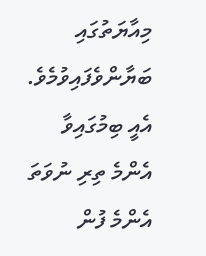މިއާޔަތުގައި ބަޔާންވެފައިވުމެވެ. އެއީ ބިމުގައިވާ އެންމެ ތިރި ނުވަތަ އެންމެ ފުން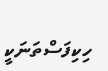ހިކިފަސްތަނަކީ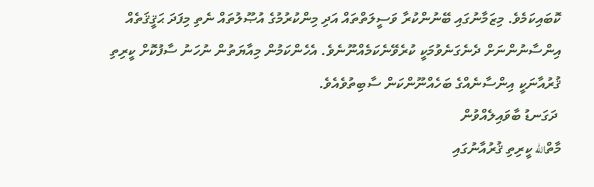ކޮބައިކަމެވެ. މިޒަމާނުގައި ބޭނުންކުރާ ވަސީލަތްތައް އަދި މިންކުރުމުގެ އުޞޫލުތައް ނެތި މިފަދަ ޙަޤީޤަތެއް އިންސާނުންނަށް ދެނެގަނެވުމަކީ ކުރެވޭނެކަމެއްނޫނެވެ. އެހެންކަމުން މިއާޔަތުން ނުހަނު ސާފުކޮށް ކީރިތި ޤުރުއާނަކީ އިންސާނެއްގެ ބަހެއްނޫންކަން ސާބިތުވެއެވެ.
 ދަގަނޑު ބާވައިލެއްވުން
މާތްالله ކީރިތި ޤުރުއާނުގައި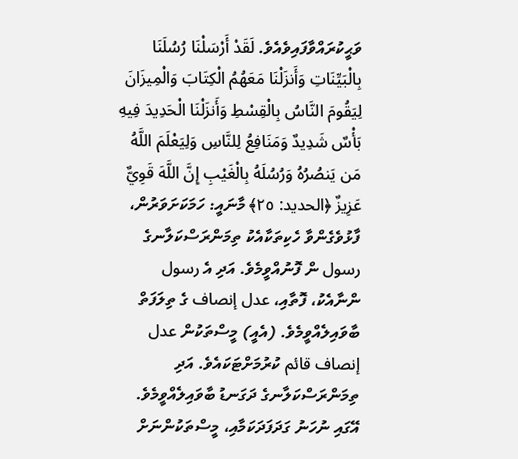ވަޙީކުރައްވާފައިވެއެވެ. لَقَدْ أَرْسَلْنَا رُسُلَنَا بِالْبَيِّنَاتِ وَأَنزَلْنَا مَعَهُمُ الْكِتَابَ وَالْمِيزَانَ لِيَقُومَ النَّاسُ بِالْقِسْطِ وَأَنزَلْنَا الْحَدِيدَ فِيهِ بَأْسٌ شَدِيدٌ وَمَنَافِعُ لِلنَّاسِ وَلِيَعْلَمَ اللَّهُ مَن يَنصُرُهُ وَرُسُلَهُ بِالْغَيْبِ إِنَّ اللَّهَ قَوِيٌّ عَزِيزٌ ﴿الحديد: ٢٥﴾ މާނައީ: ހަމަކަށަވަރުން، ފާޅުވެގެންވާ ހެކިތަކާއެކު ތިމަންރަސްކަލާނގެ رسول ން ފޮނުއްވީމެވެ. އަދި އެ رسول ންނާއެކު، ފޮތާއި، عدل إنصاف ގެ ތިލަފަތް ބާވައިލެއްވީމެވެ. (އެއީ) މީސްތަކުން عدل إنصاف قائم ކުރުމަށްޓަކައެވެ. އަދި ތިމަންރަސްކަލާނގެ ދަގަނޑު ބާވައިލެއްވީމެވެ. އޭގައި ނުހަނު ގަދަފަދަކަމާއި، މީސްތަކުންނަށް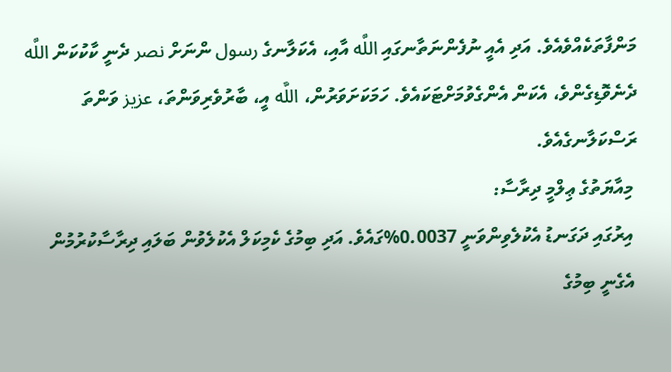މަންފާތަކެއްވެއެވެ. އަދި އެއީ ނުފެންނަތާނގައި اللَّه އާއި، އެކަލާނގެ رسول ންނަށް نصر ދެނީ ކާކުކަން اللَّه ދެނެވޮޑިގެންވެ، އެކަން އެންގެވުމަށްޓަކައެވެ. ހަމަކަށަވަރުން، اللَّه އީ، ބާރުވެރިވަންތަ، عزيز ވަންތަ ރަސްކަލާނގެއެވެ.
 މިއާޔަތުގެ ޢިލްމީ ދިރާސާ:
 އިރުގައި ދަގަނޑު އެކުލެވިންވަނީ 0.0037%ގައެވެ. އަދި ބިމުގެ ކެމިކަލް އެކުލެވުން ބަލައި ދިރާސާކުރުމުން
 އެގެނީ ބިމުގެ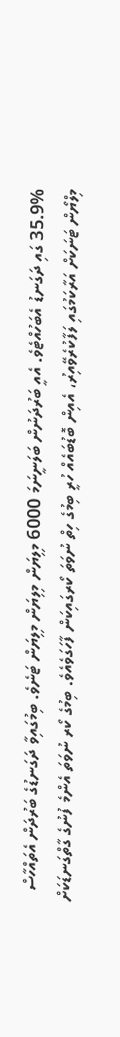35.9% ގައި ދަގަނޑު އެބަހުއްޓެވެ. އެއީ ބަރުދަނުން ބަލަނީނަމަ 6000 މިލިޔަން މިލިޔަން މިލިޔަން ޓަނެވެ. ބިމުގައިވާ ދަގަނޑުގެ ބަރުދަން އެތައްހާސް މިލްޔޯން ޓަނަކަށް އަރާކަމުގައި ލަފާކުރެވޭއިރު، އެއިން ބޮޑުބައެއް ހުރީ ބިމުގެ ހިތް ނުވަތަ ކޯރގައިކަން ފާހަގަވެއެވެ. ބިމުގެ ކޯރ ނުވަތަ އެންމެ ފުނުގެ ގާތްގަނޑަކަށް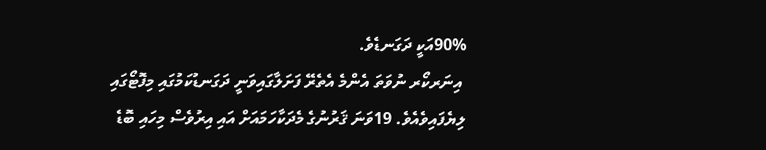90%އަކީ ދަގަނޑެވެ.
 އިނަރކޯރ ނުވަތަ އެންމެ އެތެރޭ ފަށަލާގައިވަނީ ދަގަނޑުކަމުގައި މިފޮޓޯގައި ލިޔެފައިވެއެވެ. 19ވަނަ ޤަރުނުގެ މެދަކާހަމައަށް އައި އިރުވެސް މިހައި ބޮޑެ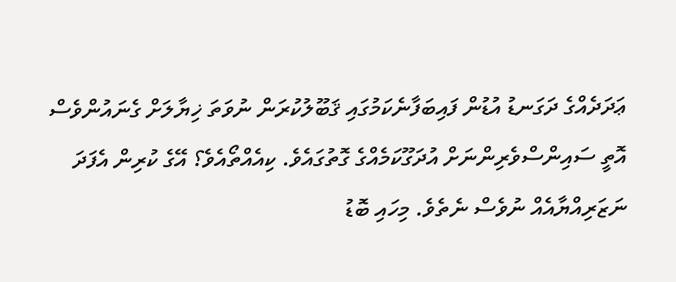ޢަދަދެއްގެ ދަގަނޑު އުޑުން ފައިބަފާނެކަމުގައި ޤަބޫލުކުރަން ނުވަތަ ޚިޔާލަށް ގެނައުންވެސް އޮތީ ސައިންސްވެރިންނަށް އުދަގޫކަމެއްގެ ގޮތުގައެވެ. ކިއެއްތޯއެވެ؟ އޭގެ ކުރިން އެފަދަ ނަޒަރިއްޔާއެއް ނުވެސް ނެތެވެ. މިހައި ބޮޑު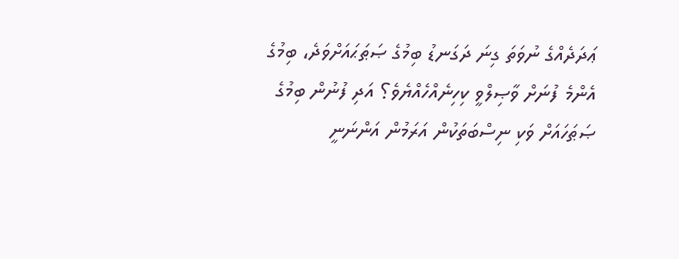ޢަދަދެއްގެ ނުވަތަ ގިނަ ދަގަނޑު ބިމުގެ ޞަޠަޙައަށްވަދެ، ބިމުގެ އެންމެ ފުނަށް ވާޞިލްވީ ކިހިނެއްހެއްޔެވެ؟ އަދި ފުނުން ބިމުގެ ޞަޠަހައަށް ވަކި ނިސްބަތަކުން އަރަމުން އަންނަނީ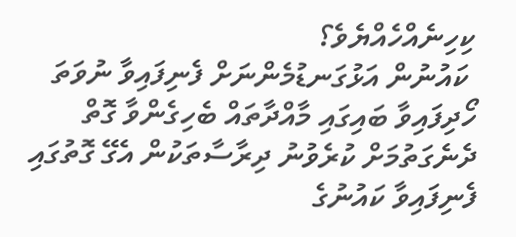ކިހިނެއްހެއްޔެވެ؟
 ކައުނުން އަޅުގަނޑުމެންނަށް ފެނިފައިވާ ނުވަތަ ހޯދިފައިވާ ބައިގައި މާއްދާތައް ބެހިގެންވާ ގޮތް ދެނެގަތުމަށް ކުރެވުނު ދިރާސާތަކުން އެގޭ ގޮތުގައި ފެނިފައިވާ ކައުނުގެ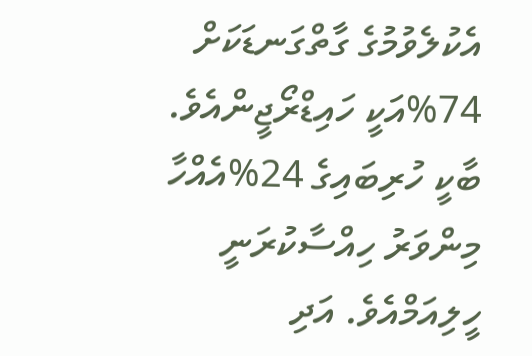އެކުލެވުމުގެ ގާތްގަނޑަކަށް 74%އަކީ ހައިޑްރޯޖީންއެވެ. ބާކީ ހުރިބައިގެ 24%އެއްހާ މިންވަރު ހިއްސާކުރަނީ ހީލިއަމްއެވެ. އަދި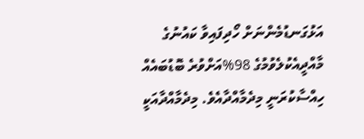އަޅުގަނޑުމެންނަށް ހޯދިފައިވާ ކައުނުގެ މާއްދީއެކުލެވުމުގެ 98%އަށްވުރެ ބޮޑުބައެއް ހިއްސާކުރަނީ މިދެމާއްދާއެވެ. މިދެމާއްދާއަކީ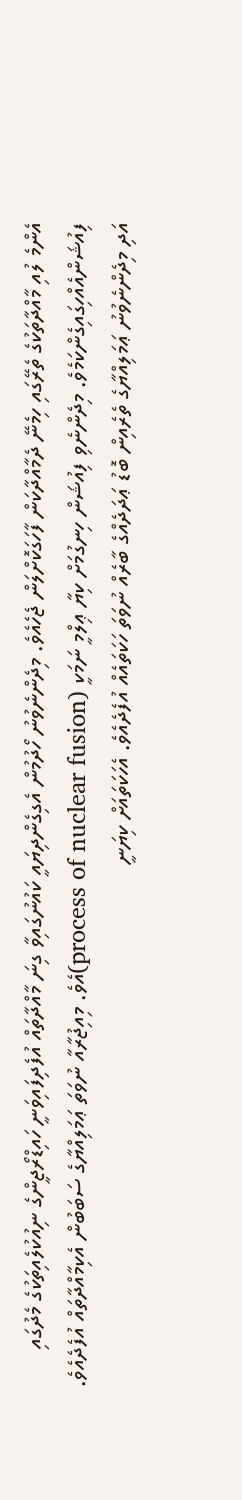އެންމެ ލުއި މާއްދާތަކުގެ ތެރޭގައި ހިމެނޭ ދެމާއްދާކަން ފާހަގަކޮށްލަން ޖެހެއެވެ. މިދެންނެވުނު ހޯދުމުން އެގިގެންދިޔައީ ކައުނުގައިވާ ގިނަ މާއްދާތައް އުފެދިފައިވަނީ ހައިޑްރޯޖީންގެ ނިއުކުލެއިތަކުގެ މެދުގައި ފިއުޝަންއެއްހިގައިގެންކަމެވެ. މިދެންނެވި ފިއުޝަން ހިނގުމަށް ކިޔާ ޢިލްމީ ނަމަކީ (process of nuclear fusion)އެވެ. މިއިޖުރާއާ ނުވަތަ ޢަމަލިއްޔާގެ ސަބަބުން އެކިމާއްދާތައް އުފެދެއެވެ.
އަދި މިދެންނެވުނު ޢަމަލިއްޔާގެ ތެރެއިން ބޮޑު ޢަދަދެއްގެ ބާރެއް ނުވަތަ ހަކަތައެއް އުފެދެއެވެ. އެހަކަތައަށް ކިޔަނީ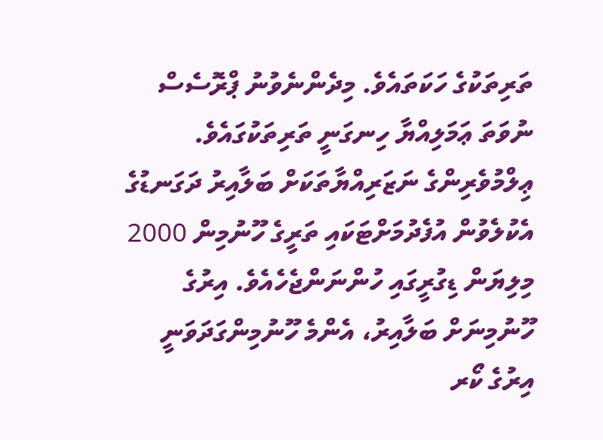ތަރިތަކުގެ ހަކަތައެވެ. މިދެންނެވުނު ޕްރޮސެސް ނުވަތަ ޢަމަލިއްޔާ ހިނގަނީ ތަރިތަކުގައެވެ. ޢިލްމުވެރިންގެ ނަޒަރިއްޔާތަކަށް ބަލާއިރު ދަގަނޑުގެ އެކުލެވުން އުފެދުމަށްޓަކައި ތަރީގެ ހޫނުމިން 2000 މިލިޔަން ޑިގުރީގައި ހުންނަންޖެހެއެވެ. އިރުގެ ހޫނުމިނަށް ބަލާއިރު، އެންމެ ހޫނުމިންގަދަވަނީ އިރުގެ ކޯރ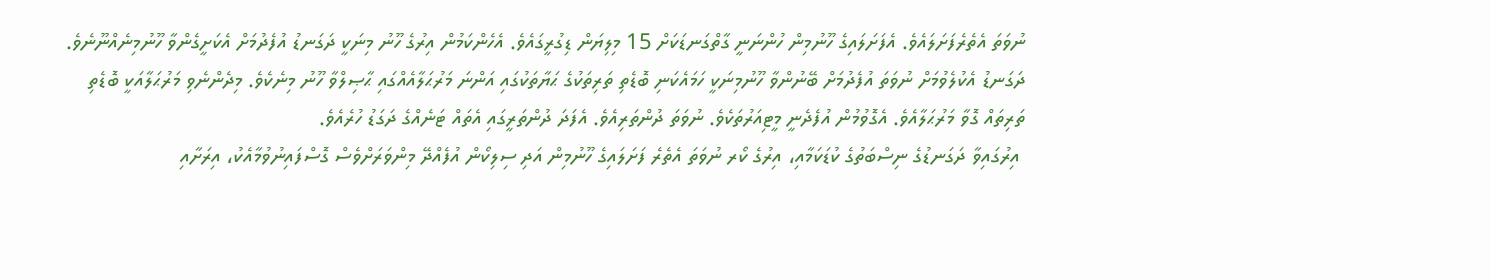ނުވަތަ އެތެރެފަށަލައެވެ. އެފަށަލައިގެ ހޫނުމިން ހުންނަނީ ގާތްގަނޑަކަށް 15 މިލިޔަން ޑިގުރީގައެވެ. އެހެންކަމުން އިރުގެ ހޫނު މިނަކީ ދަގަނޑު އުފެދުމަށް އެކަށީގެންވާ ހޫނުމިނެއްނޫނެވެ. ދަގަނޑު އެކުލެވުމަށް ނުވަތަ އުފެދުމަށް ބޭނުންވާ ހޫނުމިނަކީ ހަމައެކަނި ބޮޑެތި ތަރިތަކުގެ ޙަޔާތަކުގައި އަންނަ މަރުޙަލާއެއްގައި ޙާޞިލްވާ ހޫނު މިނެކެވެ. މިދެންނެވި މަރުޙަލާއަކީ ބޮޑެތި ތަރިތައް ގޮވާ މަރުޙަލާއެވެ. އެގޮވުމުން އުފެދެނީ މީޓިއަރުތަކެވެ. ނުވަތަ ދުންތަރިއެވެ. އެފަދަ ދުންތަރީގައި އެތައް ޓަނެއްގެ ދަގަޑު ހުރެއެވެ.
 އިރުގައިވާ ދަގަނޑުގެ ނިސްބަތުގެ ކުޑަކަމާއި، އިރުގެ ކޯރ ނުވަތަ އެތެރެ ފަށަލައިގެ ހޫނުމިން އަދި ސިލިކޯން އުފެއްދޭ މިންވަރަށްވެސް ގޮސްފައިނުވުމާއެކު، އިރަށާއި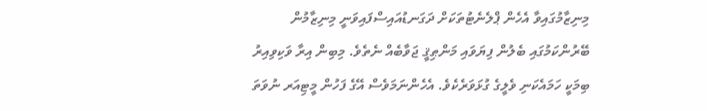މިނިޒާމުގައިވާ އެހެން ޕްލެނެޓުތަކަށް ދަގަނޑުއައިސްފައިވަނީ މިނިޒާމުން ބޭރުންކަމުގައި ބެލުން ފިޔަވައި މަންޠިޤީ ޖަވާބެއް ނެތެވެ. މިބިން އިރާ ވަކިވިއިރު ބިމަކީ ހަމައެކަނި ވެލީގެ ގުޅަވަރެކެވެ. އެހެންނަމަވެސް އޭގެ ފަހުން މީޓިއަރ ނުވަތަ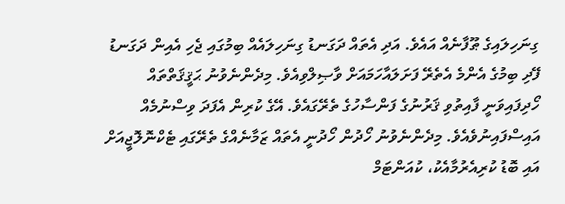ގިނަހިލައިގެ ޠޫފާނެއް އައެވެ. އަދި އެތައް ދަގަނޑު ގިނަހިލައެއް ބިމުގައި ޖެހި އެއިން ދަގަނޑު ފޭދި ބިމުގެ އެންމެ އެތެރޭ ފަށަލައާހަމައަށް ވާޞިލްވިއެވެ. މިދެންނެވުނު ޙަޤީޤަތްތައް ހޯދިފައިވަނީ ފާއިތުވި ޤަރުނުގެ ފަންސާހުގެ ތެރޭގައެވެ. އޭގެ ކުރިން އެފަދަ ވިސްނުމެއް އައިސްފައިނުވެއެވެ. މިދެންނެވުނު ހޯދުން ހޯދުނީ އެތައް ޒަމާނެއްގެ ތެރޭގައި ޓެކްނޮލޮޖީއަށް އައި ބޮޑު ކުރިއެރުމާއެކު، ކުއަންޓަމް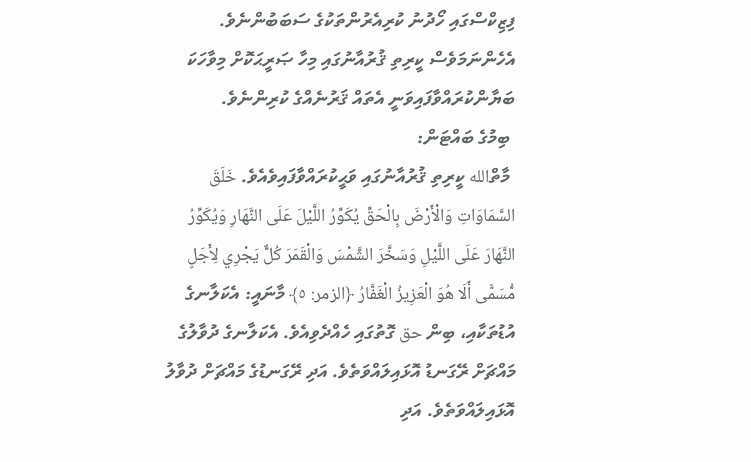ފިޒިކްސްގައި ހޯދުނު ކުރިއެރުންތަކުގެ ސަބަބުންނެވެ. އެހެންނަމަވެސް ކީރިތި ޤުރުއާނުގައި މިހާ ޞަރީޙަކޮށް މިވާހަކަ ބަޔާންކުރައްވާފައިވަނީ އެތައް ޤަރުނެއްގެ ކުރިންނެވެ.
 ބިމުގެ ބައްޓަން:
 މާތްالله ކީރިތި ޤުރުއާނުގައި ވަޙީކުރައްވާފައިވެއެވެ. خَلَقَ السَّمَاوَاتِ وَالْأَرْضَ بِالْحَقِّ يُكَوِّرُ اللَّيْلَ عَلَى النَّهَارِ وَيُكَوِّرُ النَّهَارَ عَلَى اللَّيْلِ وَسَخَّرَ الشَّمْسَ وَالْقَمَرَ كُلٌّ يَجْرِي لِأَجَلٍ مُّسَمًّى أَلَا هُوَ الْعَزِيزُ الْغَفَّارُ ﴿الزمر: ٥﴾ މާނައީ: އެކަލާނގެ އުޑުތަކާއި، ބިން حق ގޮތުގައި ހެއްދެވިއެވެ. އެކަލާނގެ ދުވާލުގެ މައްޗަށް ރޭގަނޑު އޮޅައިލައްވަތެވެ. އަދި ރޭގަނޑުގެ މައްޗަށް ދުވާލު އޮޅައިލައްވަތެވެ. އަދި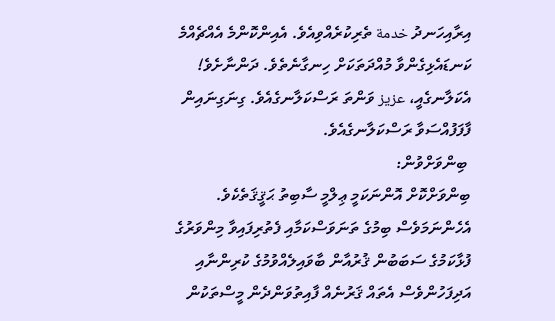އިރާއިހަނދު خدمة ތެރިކުރެއްވިއެވެ. އެއިންކޮންމެ އެއްޗެއްމެ ކަނޑައެޅިގެންވާ މުއްދަތަކަށް ހިނގާނެތެވެ. ދަންނާށެވެ! އެކަލާނގެއީ، عزيز ވަންތަ ރަސްކަލާނގެއެވެ. ގިނަގިނައިން ފާފަފުއްސަވާ ރަސްކަލާނގެއެވެ.
 ބިންވަށްވުން:
ބިންވަށްކޮށް އޮންނަކަމީ ޢިލްމީ ސާބިތު ޙަޤީޤަތެކެވެ. އެހެންނަމަވެސް ބިމުގެ ތަނަވަސްކަމާއި ފެތުރިފައިވާ މިންވަރުގެ ފުޅާކަމުގެ ސަބަބުން ޤުރުއާން ބާވައިލެއްވުމުގެ ކުރިންނާއި އަދިފަހުންވެސް އެތައް ޤަރުނެއް ފާއިތުވަންދެން މީސްތަކުން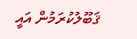ޤަބޫލުކުރަމުން އައީ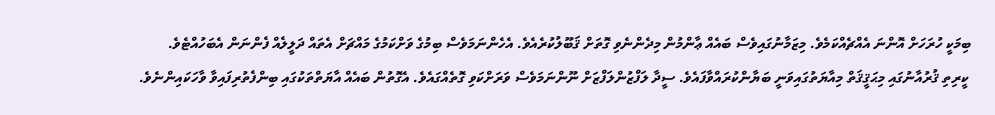ބިމަކީ ހުރަހަށް އޮންނަ އެއްޗެއްކަމެވެ. މިޒަމާނުގައިވެސް ބައެއް ޢާންމުން މިދެންނެވި ގޮތަށް ޤަބޫލުކުރެއެވެ. އެހެންނަމަވެސް ބިމުގެ ވަށްކަމުގެ މައްޗަށް އެތައް ދަލީލެއް ފެންނަން އެބަހުއްޓެވެ.
 ކީރިތި ޤުރުއާނުގައި މިޙަޤީޤަތް މިއާޔަތުގައިވަނީ ބަޔާންކުރައްވާފައެވެ. ސީދާ ލަފްޒުންލަފްޒަށް ނޫންނަމަވެސް ވަރަށްކަވި ގޮތެއްގައެވެ. އެގޮތުން ބައެއް އާޔަތްތަކުގައި ބިންފެތުރިފައިވާ ވާހަކައިންނެވެ.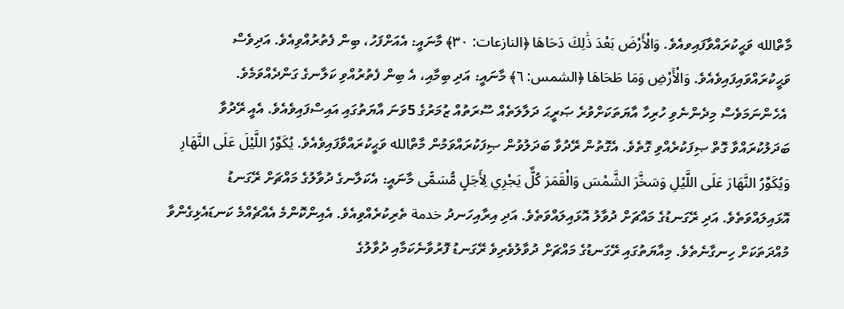މާތްالله ވަޙީކުރައްވާފައިވއެވެ. وَالْأَرْضَ بَعْدَ ذَٰلِكَ دَحَاهَا ﴿النازعات: ٣٠﴾ މާނައީ: އެއަށްފަހު، ބިން ފެތުރުއްވިއެވެ. އަދިވެސް ވަޙީކުރައްވައިފައިވެއެވެ. وَالْأَرْضِ وَمَا طَحَاهَا ﴿الشمس: ٦﴾ މާނައީ: އަދި ބިމާއި، އެ ބިން ފެތުރުއްވި ކަލާނގެ ގަންދެއްވަމެވެ.
 އެހެންނަމަވެސް މިދެންނެވި ހުރިހާ އާޔަތަކަށްވުރެ ޞަރީޙަ ދަލާލަތެއް ސޫރަތުއް ޒުމަރުގެ 5ވަނަ އާޔަތުގައި އައިސްފައިވެއެވެ. އެއީ ރޭދުވާ ބަދަލުކުރައްވާ ގޮތް ޞިފަކުރެއްވި ގޮތެވެ. އެގޮތުން ރޭދުވާ ބަދަލުވުން ޞިފަކުރައްވަމުން މާތްالله ވަޙީކުރައްވާފައިވެއެވެ. يُكَوِّرُ اللَّيْلَ عَلَى النَّهَارِ وَيُكَوِّرُ النَّهَارَ عَلَى اللَّيْلِ وَسَخَّرَ الشَّمْسَ وَالْقَمَرَ كُلٌّ يَجْرِي لِأَجَلٍ مُّسَمًّى މާނައީ: އެކަލާނގެ ދުވާލުގެ މައްޗަށް ރޭގަނޑު އޮޅައިލައްވަތެވެ. އަދި ރޭގަނޑުގެ މައްޗަށް ދުވާލު އޮޅައިލައްވަތެވެ. އަދި އިރާއިހަނދު خدمة ތެރިކުރެއްވިއެވެ. އެއިންކޮންމެ އެއްޗެއްމެ ކަނޑައެޅިގެންވާ މުއްދަތަކަށް ހިނގާނެތެވެ. މިއާޔަތުގައި ރޭގަނޑުގެ މައްޗަށް ދުވާލުވެރިވެ ރޭގަނޑު ފޮރުވާނެކަމާއި ދުވާލުގެ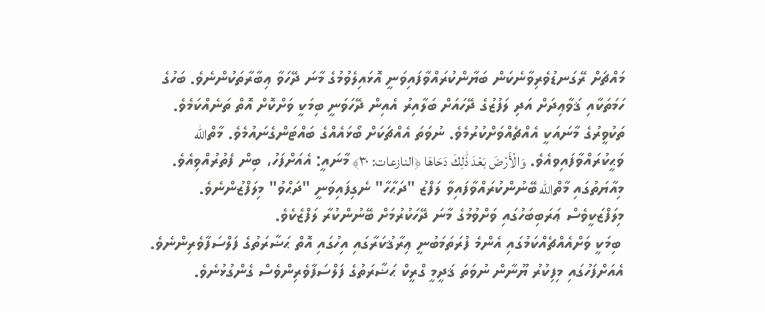މައްޗަށް ރޭގަނޑުވެރިވާނެކަން ބަޔާންކުރައްވާފައިވަނީ އޮޅައިލެވުމުގެ މާނަ ދޭހަވާ ޢިބާރާތަކުންނެވެ. ބަހުގެ ހަމަތަކާއި ޤަވާޢިދަށް އަދި ލަފުޒުގެ ދޭހައަށް ބަލާއިރު އެއިން ދޭހަވަނީ ބިމަކީ ވަށްކޮށް އޮތް ތަނެއްކަމެވެ. ތަކުވީރުގެ މާނައަކީ އެއްޗެއްވަށްކުރުމެވެ. ނުވަތަ އެއްޗަކަށް ބޯޅައެއްގެ ބައްޓަންގެނައުމެވެ. މާތްالله ވަޙީކުރައްވާފައިވއެވެ. وَالْأَرْضَ بَعْدَ ذَٰلِكَ دَحَاهَا ﴿النازعات: ٣٠﴾ މާނައީ: އެއަށްފަހު، ބިން ފެތުރުއްވިއެވެ. މިއާޔަތުގައި މާތްالله ބޭނުންކުރައްވާފައިވާ ލަފްޒު "ދަޙާހާ" ނެގިފައިވަނީ "ދަޙްވު" މިލަފްޒުންނެވެ. މިލަފްޒަކީވެސް ޢަރަބިބަހުގައި ވަށްވުމުގެ މާނަ ދޭހަކުރުމަށް ބޭނުންކުރާ ލަފްޒެކެވެ.
 ބިމަކީ ވަށްއެއްޗެއްކަމުގައި އެންމެ ފުރަތަމަބުނީ ޢިރާޤުކަރާގައި އިހުގައި އޮތް ޙަޟާރަތުގެ ފަލްސަފާވެރިންނެވެ. އެއަށްފަހުގައި މިފިކުރު ޔޫނާން ނުވަތަ ޤަދީމީ ގްރީކް ޙަޟާރަތުގެ ފަލްސަފާވެރިންވެސް ގެންގުޅުނެވެ.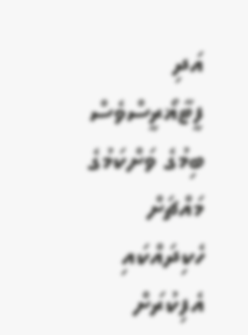އަދި ފީޓާޣޯރީސްވެސް ބިމުގެ ވަށްކަމުގެ މައްޗަށް ހެކިދައްކައި އެފިކުރަށް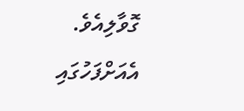ގޮވާލިއެވެ. އެއަށްފަހުގައި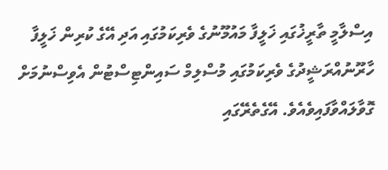އިސްލާމީ ތާރީޚުގައި ޚަލީފާ މައުމޫނުގެ ވެރިކަމުގައި އަދި އޭގެ ކުރިން ޚަލީފާ ހާރޫނުއްރަޝީދުގެ ވެރިކަމުގައި މުސްލިމް ސައިންޓިސްޓުން އެވިސްނުމަށް ގޮވާލައްވާފައިވެއެވެ. އޭގެތެރޭގައި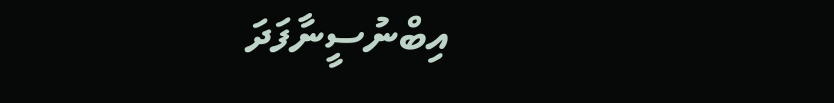އިބްނުސީނާފަދަ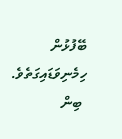ބޭފުޅުން ހިމެނިވަޑައިގަތެވެ.
 ބިން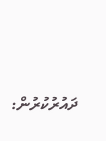ދައުރުކުރުން: